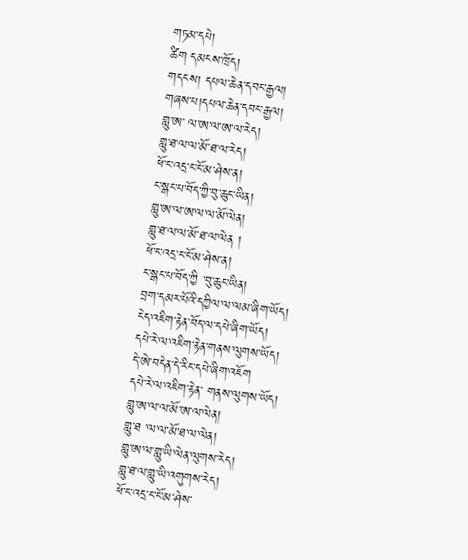གཏམ་དཔེ།
ཚིག དམངས་ཁྲོད།
གདངས། དཔལ་ཆེན་དབང་རྒྱལ།
གཞས་པ།དཔལ་ཆེན་དབང་རྒྱལ།
གླུ་ཨ་ ལ་ཨ་ལ་ཨ་ལ་རེད།
གླུ་ཐ་ལ་ལ་མོ་ཐ་ལ་རེད།
ཕོ་ང་འདྲ་ང་ངོ་མ་ཤེས་ན།
ང་སྒང་པ་བོད་ཀྱི་བུ་ཆུང་ཡིན།
གླུ་ཨ་ལ་ཨ་ལ་ལ་མོ་ལེན།
གླུ་ཐ་ལ་ལ་མོ་ཐ་ལ་ལེན །
ཕོ་ང་འདྲ་ང་ངོ་མ་ཤེས་ན།
ང་སྒང་པ་བོད་ཀྱི ་བུ་ཆུང་ཡིན།
བྲག་དམར་པོའི་དཀྱིལ་ལ་ལམ་ཞིག་ཡོད།
ངེད་འཇིག་རྟེན་བོད་ལ་དཔེ་ཞིག་ཡོད།
དཔེ་རེ་ལ་འཇིག་རྟེན་གནས་ལུགས་ཡོད།
དེ་ཨེ་བདེན་དེ་རིང་དཔེ་ཞིག་འཇོག
དཔེ་རེ་ལ་འཇིག་རྟེན་ གནས་ལུགས་ཡོད།
གླུ་ཨ་ལ་ལ་མོ་ཨ་ལ་ལེན།
གླུ་ཐ ་ལ་ལ་མོ་ཐ་ལ་ལེན།
གླུ་ཨ་ལ་གླུ་ཡི་ལེན་ལུགས་རེད།
གླུ་ཐ་ལ་གླུ་ཡི་འགུགས་རེད།
ཕོ་ང་འདྲ་ང་ངོ་མ་ཤེས་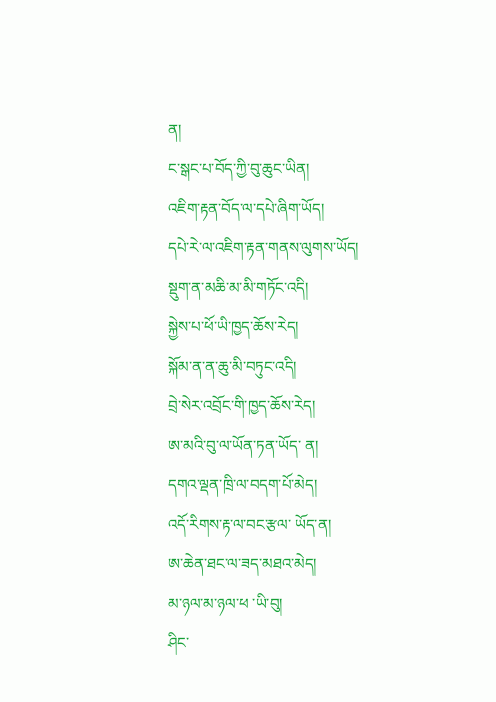ན།
ང་སྒང་པ་བོད་ཀྱི་བུ་ཆུང་ཡིན།
འཇིག་རྟན་བོད་ལ་དཔེ་ཞིག་ཡོད།
དཔེ་རེ་ལ་འཇིག་རྟན་གནས་ལུགས་ཡོད།
སྡུག་ན་མཆི་མ་མི་གཏོང་འདི།
སྐྱེས་པ་ཕོ་ཡི་ཁྱད་ཆོས་རེད།
སྐོམ་ན་ན་ཆུ་མི་བཏུང་འདི།
བྲེ་སེར་འབྲོང་གི་ཁྱད་ཆོས་རེད།
ཨ་མའི་བུ་ལ་ཡོན་ཏན་ཡོད་ ན།
དགའ་ལྡན་ཁྲི་ལ་བདག་པོ་མེད།
འདོ་རིགས་རྟ་ལ་བང་རྩལ་ ཡོད་ན།
ཨ་ཆེན་ཐང་ལ་ཟད་མཐའ་མེད།
མ་ཉལ་མ་ཉལ་ཕ ་ཡི་བུ།
ཤིང་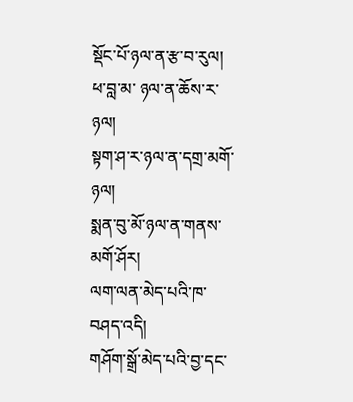སྡོང་པོ་ཉལ་ན་རྩ་བ་རུལ།
ཕ་བླ་མ་ ཉལ་ན་ཆོས་ར་ཉལ།
སྟག་ཤ་ར་ཉལ་ན་དགྲ་མགོ་ཉལ།
སྨན་བུ་མོ་ཉལ་ན་གནས་མགོ་ཤོར།
ལག་ལན་མེད་པའི་ཁ་བཤད་འདི།
གཤོག་སྒྲོ་མེད་པའི་བྱ་དང་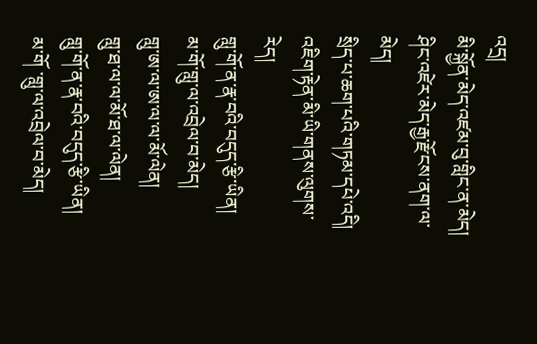འདྲ།
མི་སྐྱོན་མེད་འཛམ་བུ་གླིང་ན་མེད།
ཤིང་འཛེར་མེད་རྒྱ་རྫོངས་ནག་ལ་མེད།
སྲིད་པ་ཆག་པའི་གཏམ་དཔེ་འདི།
འཇིག་རྟེན་མི་ཡི་གནས་ལུགས་རེད།
གླུ་གོ་ན་རྣ་བའི་བདུད་རྩི་ཡིན།
མ་གོ་གླུ་ལ་འབྲེལ་བ་མེད།
གླུ་ཨ་ལ་ཨ་ལ་ལ་མོ་ལེན།
གླུ་ཐ་ལ་ལ་མོ་ཐ་ལ་ལེན།
གླུ་གོ་ན་རྣ་བའི་བདུད་རྩི་ཡིན།
མ་གོ ་གླུ་ལ་འབྲེལ་བ་མེད།